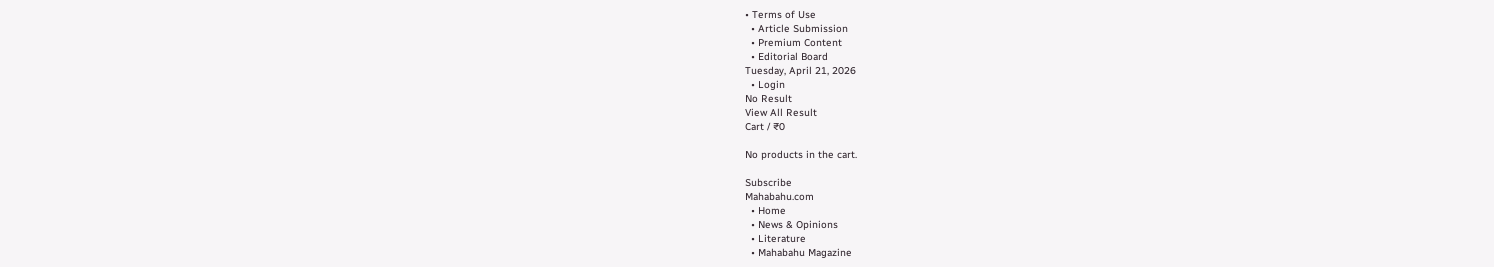• Terms of Use
  • Article Submission
  • Premium Content
  • Editorial Board
Tuesday, April 21, 2026
  • Login
No Result
View All Result
Cart / ₹0

No products in the cart.

Subscribe
Mahabahu.com
  • Home
  • News & Opinions
  • Literature
  • Mahabahu Magazine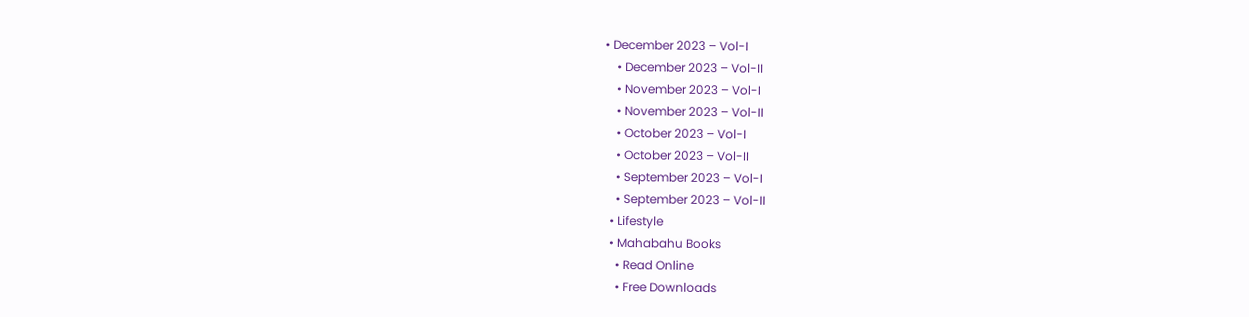• December 2023 – Vol-I
    • December 2023 – Vol-II
    • November 2023 – Vol-I
    • November 2023 – Vol-II
    • October 2023 – Vol-I
    • October 2023 – Vol-II
    • September 2023 – Vol-I
    • September 2023 – Vol-II
  • Lifestyle
  • Mahabahu Books
    • Read Online
    • Free Downloads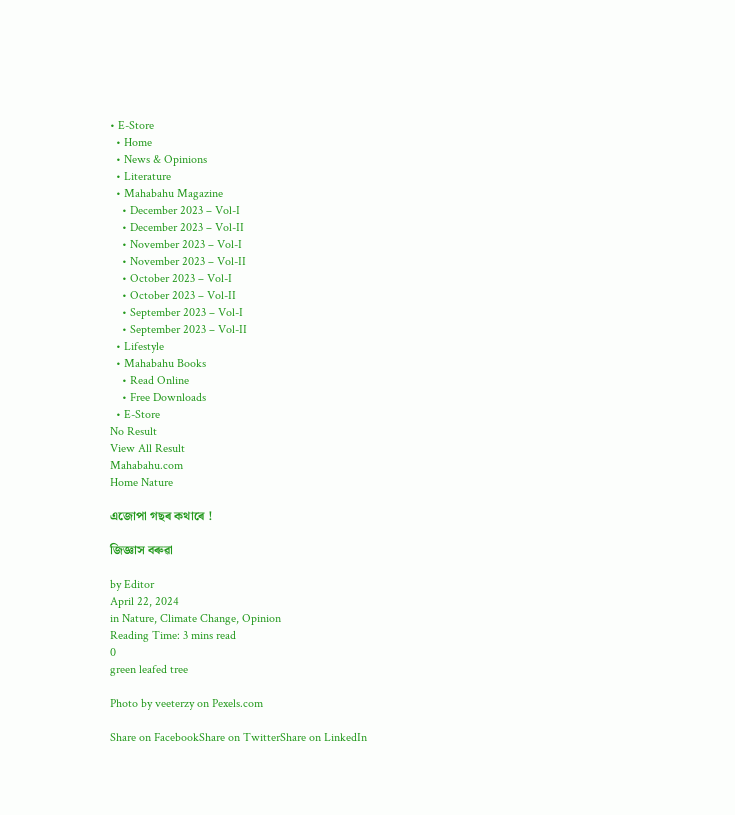• E-Store
  • Home
  • News & Opinions
  • Literature
  • Mahabahu Magazine
    • December 2023 – Vol-I
    • December 2023 – Vol-II
    • November 2023 – Vol-I
    • November 2023 – Vol-II
    • October 2023 – Vol-I
    • October 2023 – Vol-II
    • September 2023 – Vol-I
    • September 2023 – Vol-II
  • Lifestyle
  • Mahabahu Books
    • Read Online
    • Free Downloads
  • E-Store
No Result
View All Result
Mahabahu.com
Home Nature

এজোপা গছৰ কথাৰে !

জিজ্ঞাস বৰুৱা

by Editor
April 22, 2024
in Nature, Climate Change, Opinion
Reading Time: 3 mins read
0
green leafed tree

Photo by veeterzy on Pexels.com

Share on FacebookShare on TwitterShare on LinkedIn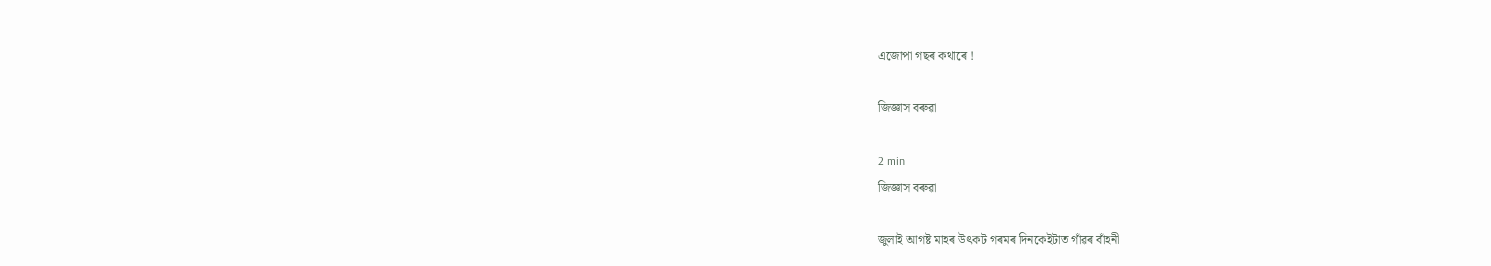এজোপা গছৰ কথাৰে !

জিজ্ঞাস বৰুৱা

2 min
জিজ্ঞাস বৰুৱা

জুলাই আগষ্ট মাহৰ উৎকট গৰমৰ দিনকেইটাত গাঁৱৰ বাঁহনী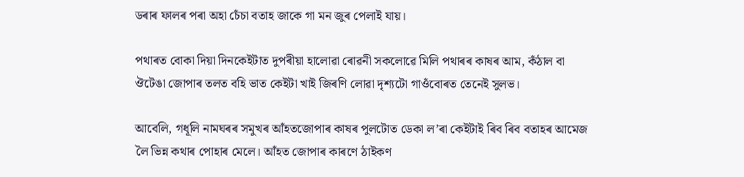ডৰাৰ ফালৰ পৰা অহা চেঁচা বতাহ জাকে গা মন জুৰ পেলাই যায়।

পথাৰত বোকা দিয়া দিনকেইটাত দুপৰীয়া হালোৱা ৰোৱনী সকলোৱে মিলি পথাৰৰ কাষৰ আম, কঁঠাল বা ঔটেঙা জোপাৰ তলত বহি ভাত কেইটা খাই জিৰণি লোৱা দৃশ্যটো গাওঁবোৰত তেনেই সুলভ।

আবেলি, গধূলি নামঘৰৰ সমুখৰ আঁহতজোপাৰ কাষৰ পুলটোত ডেকা ল’ৰা কেইটাই ৰিব ৰিব বতাহৰ আমেজ লৈ ভিন্ন কথাৰ পোহাৰ মেলে। আঁহত জোপাৰ কাৰণে ঠাইকণ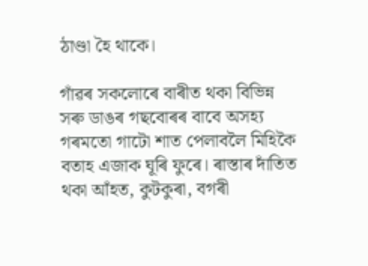ঠাণ্ডা হৈ থাকে।

গাঁৱৰ সকলোৰে বাৰীত থকা বিভিন্ন সৰু ডাঙৰ গছবোৰৰ বাবে অসহ্য গৰমতো গাটো শাত পেলাবলৈ মিহিকৈ বতাহ এজাক ঘূৰি ফুৰে। ৰাস্তাৰ দাঁতিত থকা আঁহত, কুটকুৰা, বগৰী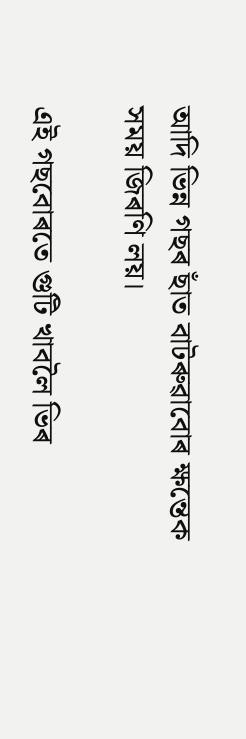আদি ভিন্ন গছৰ ছাঁত বাটৰুৱাবোৰ ক্ষন্তেক সময় জিৰণি লয়।

এই গছবোৰতে গুটি খাবলৈ ভিৰ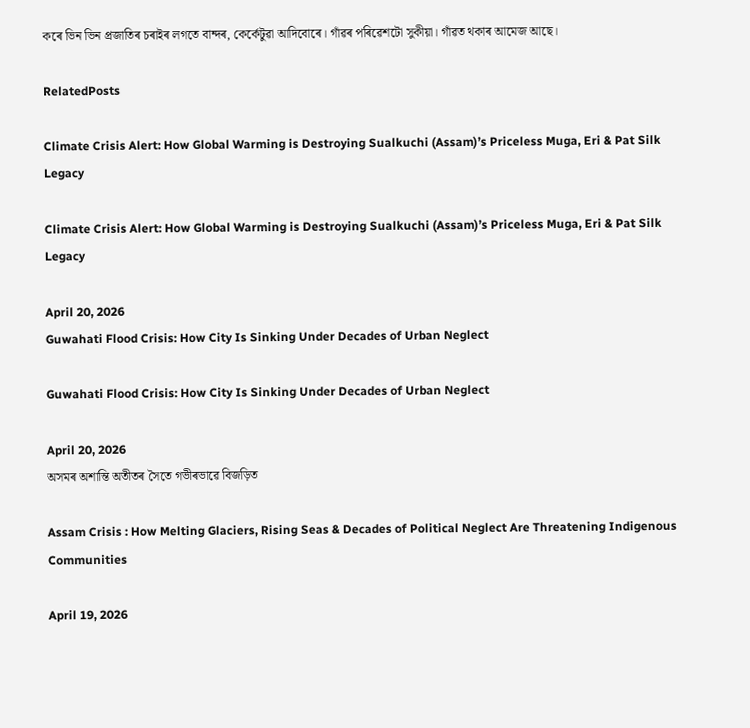কৰে ভিন ভিন প্ৰজাতিৰ চৰাইৰ লগতে বান্দৰ, কেৰ্কেটুৱা আদিবোৰে। গাঁৱৰ পৰিৱেশটো সুকীয়া। গাঁৱত থকাৰ আমেজ আছে।

RelatedPosts

Climate Crisis Alert: How Global Warming is Destroying Sualkuchi (Assam)’s Priceless Muga, Eri & Pat Silk Legacy

Climate Crisis Alert: How Global Warming is Destroying Sualkuchi (Assam)’s Priceless Muga, Eri & Pat Silk Legacy

April 20, 2026
Guwahati Flood Crisis: How City Is Sinking Under Decades of Urban Neglect

Guwahati Flood Crisis: How City Is Sinking Under Decades of Urban Neglect

April 20, 2026
অসমৰ অশান্তি অতীতৰ সৈতে গভীৰভাৱে বিজড়িত

Assam Crisis : How Melting Glaciers, Rising Seas & Decades of Political Neglect Are Threatening Indigenous Communities

April 19, 2026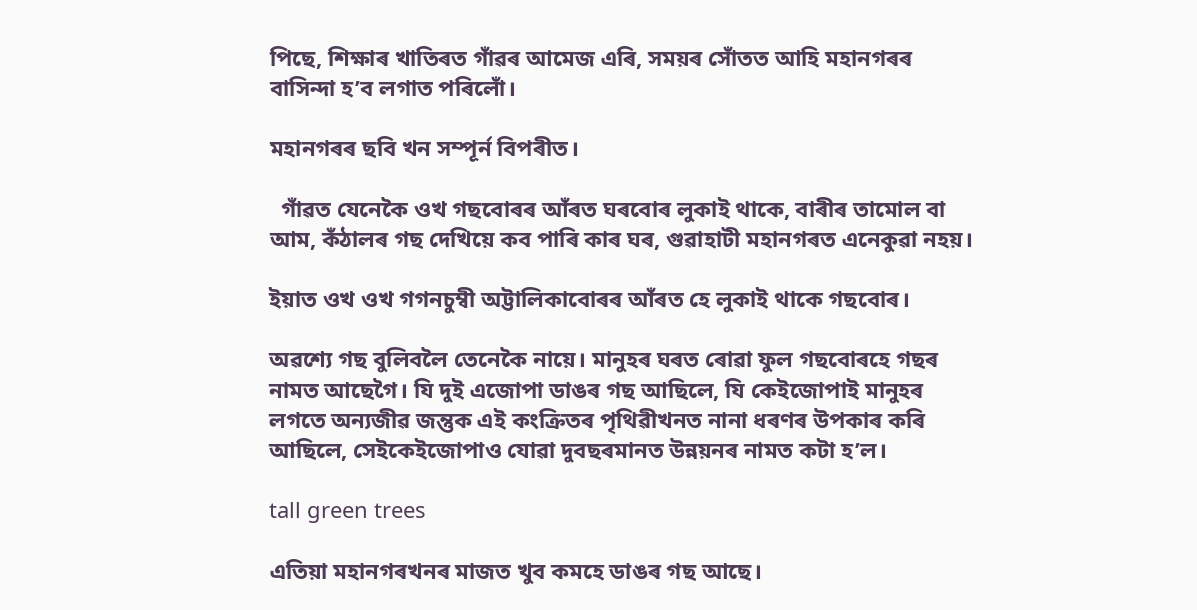পিছে, শিক্ষাৰ খাতিৰত গাঁৱৰ আমেজ এৰি, সময়ৰ সোঁতত আহি মহানগৰৰ বাসিন্দা হ’ব লগাত পৰিলোঁ।

মহানগৰৰ ছবি খন সম্পূৰ্ন বিপৰীত।

  গাঁৱত যেনেকৈ ওখ গছবোৰৰ আঁৰত ঘৰবোৰ লুকাই থাকে, বাৰীৰ তামোল বা আম, কঁঠালৰ গছ দেখিয়ে কব পাৰি কাৰ ঘৰ, গুৱাহাটী মহানগৰত এনেকুৱা নহয়।

ইয়াত ওখ ওখ গগনচুম্বী অট্টালিকাবোৰৰ আঁৰত হে লুকাই থাকে গছবোৰ।

অৱশ্যে গছ বুলিবলৈ তেনেকৈ নায়ে। মানুহৰ ঘৰত ৰোৱা ফুল গছবোৰহে গছৰ নামত আছেগৈ। যি দুই এজোপা ডাঙৰ গছ আছিলে, যি কেইজোপাই মানুহৰ লগতে অন্যজীৱ জন্তুক এই কংক্ৰিতৰ পৃথিৱীখনত নানা ধৰণৰ উপকাৰ কৰি আছিলে, সেইকেইজোপাও যোৱা দুবছৰমানত উন্নয়নৰ নামত কটা হ’ল।

tall green trees

এতিয়া মহানগৰখনৰ মাজত খুব কমহে ডাঙৰ গছ আছে।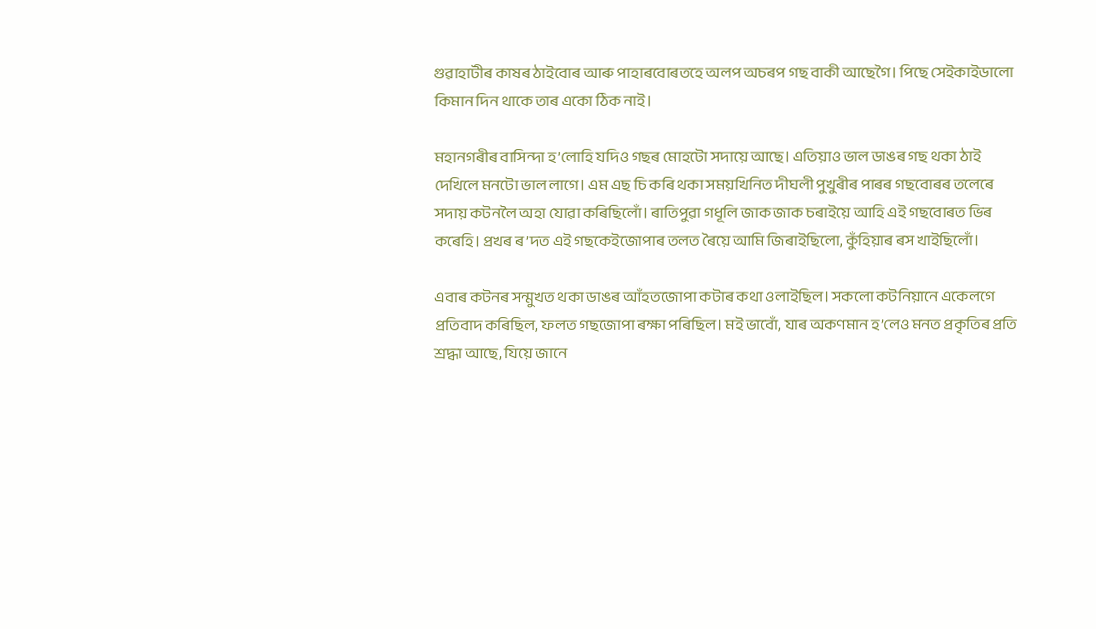গুৱাহাটীৰ কাষৰ ঠাইবোৰ আৰু পাহাৰবোৰতহে অলপ অচৰপ গছ বাকী আছেগৈ। পিছে সেইকাইডালো কিমান দিন থাকে তাৰ একো ঠিক নাই।

মহানগৰীৰ বাসিন্দা হ’লোহি যদিও গছৰ মোহটো সদায়ে আছে। এতিয়াও ভাল ডাঙৰ গছ থকা ঠাই দেখিলে মনটো ভাল লাগে। এম এছ চি কৰি থকা সময়খিনিত দীঘলী পুখুৰীৰ পাৰৰ গছবোৰৰ তলেৰে সদায় কটনলৈ অহা যোৱা কৰিছিলোঁ। ৰাতিপুৱা গধূলি জাক জাক চৰাইয়ে আহি এই গছবোৰত ভিৰ কৰেহি। প্ৰখৰ ৰ’দত এই গছকেইজোপাৰ তলত ৰৈয়ে আমি জিৰাইছিলো, কুঁহিয়াৰ ৰস খাইছিলোঁ।

এবাৰ কটনৰ সন্মুখত থকা ডাঙৰ আঁহতজোপা কটাৰ কথা ওলাইছিল। সকলো কটনিয়ানে একেলগে প্ৰতিবাদ কৰিছিল, ফলত গছজোপা ৰক্ষা পৰিছিল। মই ভাবোঁ, যাৰ অকণমান হ’লেও মনত প্ৰকৃতিৰ প্ৰতি শ্ৰদ্ধা আছে, যিয়ে জানে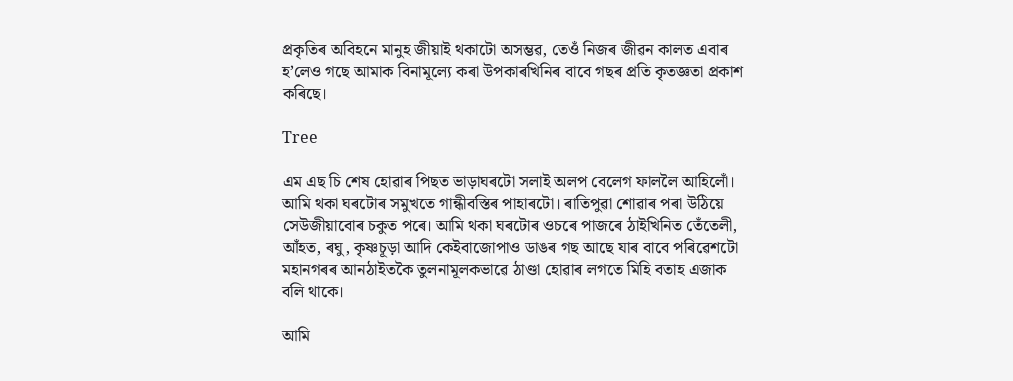প্ৰকৃতিৰ অবিহনে মানুহ জীয়াই থকাটো অসম্ভৱ, তেওঁ নিজৰ জীৱন কালত এবাৰ হ’লেও গছে আমাক বিনামূল্যে কৰা উপকাৰখিনিৰ বাবে গছৰ প্ৰতি কৃতজ্ঞতা প্ৰকাশ কৰিছে।

Tree

এম এছ চি শেষ হোৱাৰ পিছত ভাড়াঘৰটো সলাই অলপ বেলেগ ফাললৈ আহিলোঁ। আমি থকা ঘৰটোৰ সমুখতে গান্ধীবস্তিৰ পাহাৰটো। ৰাতিপুৱা শোৱাৰ পৰা উঠিয়ে সেউজীয়াবোৰ চকুত পৰে। আমি থকা ঘৰটোৰ ওচৰে পাজৰে ঠাইখিনিত তেঁতেলী, আঁহত, ৰঘু, কৃষ্ণচূড়া আদি কেইবাজোপাও ডাঙৰ গছ আছে যাৰ বাবে পৰিৱেশটো মহানগৰৰ আনঠাইতকৈ তুলনামূলকভাৱে ঠাণ্ডা হোৱাৰ লগতে মিহি বতাহ এজাক বলি থাকে।

আমি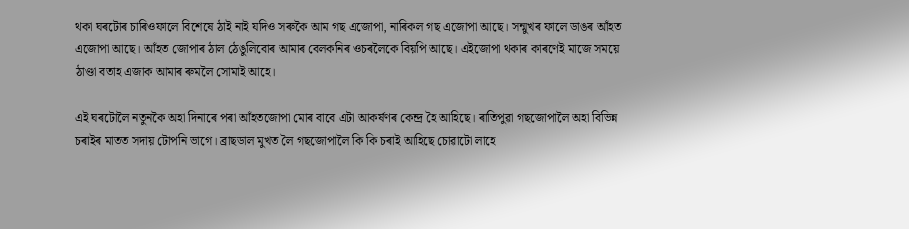থকা ঘৰটোৰ চাৰিওফালে বিশেষে ঠাই নাই যদিও সৰুকৈ আম গছ এজোপা, নাৰিকল গছ এজোপা আছে। সন্মুখৰ ফালে ডাঙৰ আঁহত এজোপা আছে। আঁহত জোপাৰ ঠাল ঠেঙুলিবোৰ আমাৰ বেলকনিৰ ওচৰলৈকে বিয়পি আছে। এইজোপা থকাৰ কাৰণেই মাজে সময়ে ঠাণ্ডা বতাহ এজাক আমাৰ ৰুমলৈ সোমাই আহে।

এই ঘৰটোলৈ নতুনকৈ অহা দিনাৰে পৰা আঁহতজোপা মোৰ বাবে এটা আকৰ্ষণৰ কেন্দ্ৰ হৈ আহিছে। ৰাতিপুৱা গছজোপালৈ অহা বিভিন্ন চৰাইৰ মাতত সদায় টোপনি ভাগে। ব্ৰাছডাল মুখত লৈ গছজোপালৈ কি কি চৰাই আহিছে চোৱাটো লাহে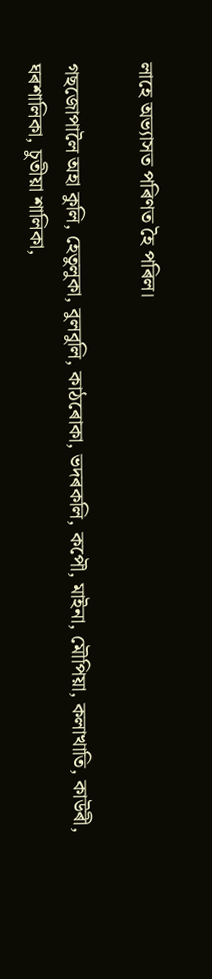লাহে অভ্যাসত পৰিণত হৈ পৰিল।

গছজোপালৈ অহা কুলি, হেতুলুকা, বুলবুলি, কাঠৰোকা, ভদৰকলি, কপৌ, মাইনা, মৌপিয়া, কলাখাতি, কাউৰী, ঘৰশালিকা, চুতীয়া শালিকা,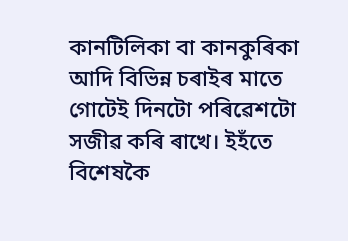কানটিলিকা বা কানকুৰিকা আদি বিভিন্ন চৰাইৰ মাতে গোটেই দিনটো পৰিৱেশটো সজীৱ কৰি ৰাখে। ইহঁতে বিশেষকৈ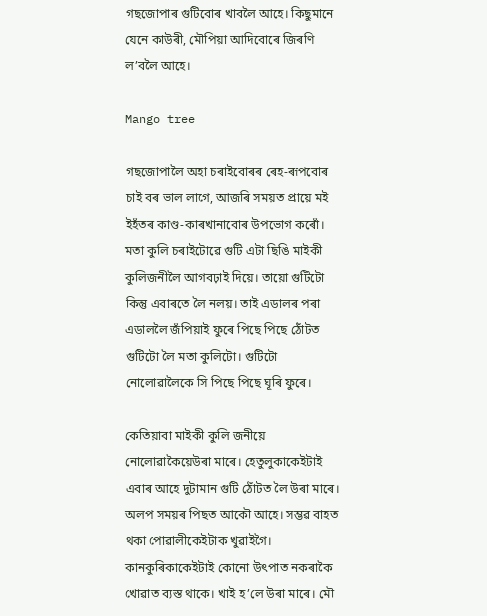গছজোপাৰ গুটিবোৰ খাবলৈ আহে। কিছুমানে যেনে কাউৰী, মৌপিয়া আদিবোৰে জিৰণি ল’বলৈ আহে।

Mango tree

গছজোপালৈ অহা চৰাইবোৰৰ ৰেহ-ৰূপবোৰ চাই বৰ ভাল লাগে, আজৰি সময়ত প্ৰায়ে মই ইহঁতৰ কাণ্ড-কাৰখানাবোৰ উপভোগ কৰোঁ। মতা কুলি চৰাইটোৱে গুটি এটা ছিঙি মাইকী কুলিজনীলৈ আগবঢ়াই দিয়ে। তায়ো গুটিটো কিন্তু এবাৰতে লৈ নলয়। তাই এডালৰ পৰা এডাললৈ জঁপিয়াই ফুৰে পিছে পিছে ঠোঁটত গুটিটো লৈ মতা কুলিটো। গুটিটো নোলোৱালৈকে সি পিছে পিছে ঘূৰি ফুৰে।

কেতিয়াবা মাইকী কুলি জনীয়ে নোলোৱাকৈয়েউৰা মাৰে। হেতুলুকাকেইটাই এবাৰ আহে দুটামান গুটি ঠোঁটত লৈ উৰা মাৰে। অলপ সময়ৰ পিছত আকৌ আহে। সম্ভৱ বাহত থকা পোৱালীকেইটাক খুৱাইগৈ। কানকুৰিকাকেইটাই কোনো উৎপাত নকৰাকৈ খোৱাত ব্যস্ত থাকে। খাই হ’লে উৰা মাৰে। মৌ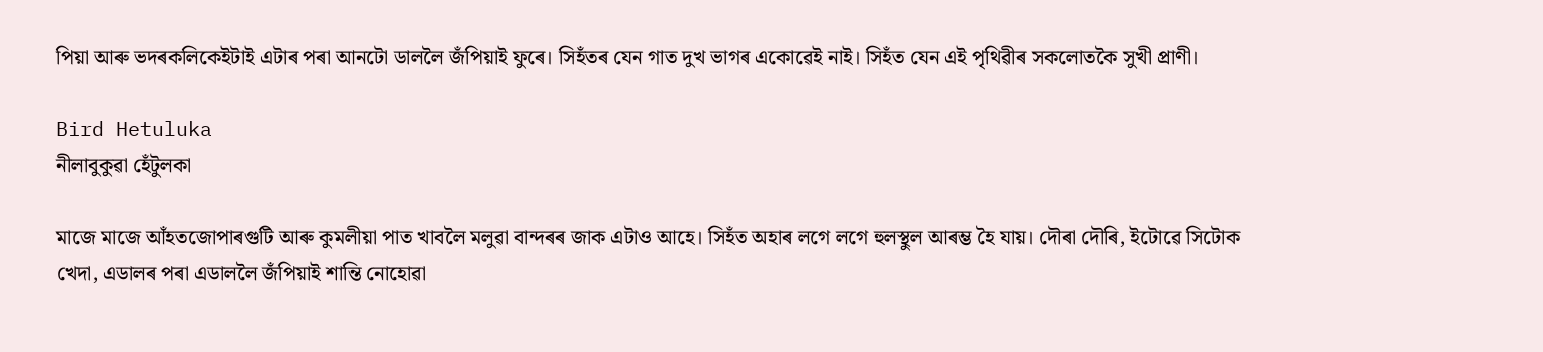পিয়া আৰু ভদৰকলিকেইটাই এটাৰ পৰা আনটো ডাললৈ জঁপিয়াই ফুৰে। সিহঁতৰ যেন গাত দুখ ভাগৰ একোৱেই নাই। সিহঁত যেন এই পৃথিৱীৰ সকলোতকৈ সুখী প্ৰাণী।

Bird Hetuluka
নীলাবুকুৱা হেঁটুলকা

মাজে মাজে আঁহতজোপাৰগুটি আৰু কুমলীয়া পাত খাবলৈ মলুৱা বান্দৰৰ জাক এটাও আহে। সিহঁত অহাৰ লগে লগে হুলস্থুল আৰম্ভ হৈ যায়। দৌৰা দৌৰি, ইটোৱে সিটোক খেদা, এডালৰ পৰা এডাললৈ জঁপিয়াই শান্তি নোহোৱা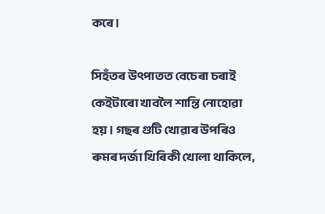কৰে।

সিহঁতৰ উৎপাতত বেচেৰা চৰাই কেইটাৰো খাবলৈ শান্তি নোহোৱা হয়। গছৰ গুটি খোৱাৰ উপৰিও ৰুমৰ দৰ্জা খিৰিকী খোলা থাকিলে,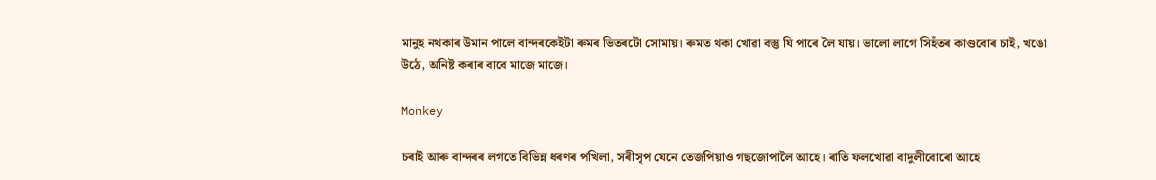মানুহ নথকাৰ উমান পালে বান্দৰকেইটা ৰুমৰ ভিতৰটো সোমায়। ৰুমত থকা খোৱা বস্তু যি পাৰে লৈ যায়। ভালো লাগে সিহঁতৰ কাণ্ডবোৰ চাই, খঙো উঠে, অনিষ্ট কৰাৰ বাবে মাজে মাজে।

Monkey

চৰাই আৰু বান্দৰৰ লগতে বিভিন্ন ধৰণৰ পখিলা, সৰীসৃপ যেনে তেজপিয়াও গছজোপালৈ আহে। ৰাতি ফলখোৱা বাদুলীবোৰো আহে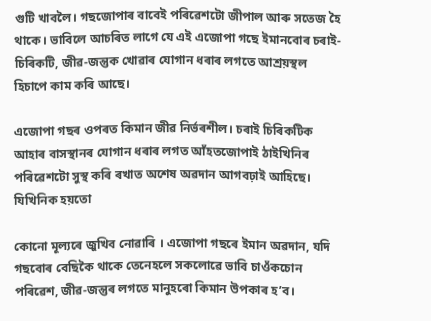গুটি খাবলৈ। গছজোপাৰ বাবেই পৰিৱেশটো জীপাল আৰু সতেজ হৈ থাকে। ভাবিলে আচৰিত লাগে যে এই এজোপা গছে ইমানবোৰ চৰাই-চিৰিকটি, জীৱ-জন্তুক খোৱাৰ যোগান ধৰাৰ লগতে আশ্ৰয়স্থল হিচাপে কাম কৰি আছে।

এজোপা গছৰ ওপৰত কিমান জীৱ নিৰ্ভৰশীল। চৰাই চিৰিকটিক আহাৰ বাসস্থানৰ যোগান ধৰাৰ লগত আঁহতজোপাই ঠাইখিনিৰ পৰিৱেশটো সুস্থ কৰি ৰখাত অশেষ অৱদান আগবঢ়াই আহিছে। যিখিনিক হয়তো

কোনো মূল্যৰে জুখিব নোৱাৰি । এজোপা গছৰে ইমান অৱদান, যদি গছবোৰ বেছিকৈ থাকে তেনেহলে সকলোৱে ভাবি চাওঁকচোন পৰিৱেশ, জীৱ-জন্তুৰ লগতে মানুহৰো কিমান উপকাৰ হ’ব।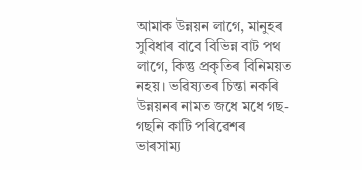আমাক উন্নয়ন লাগে, মানুহৰ সুবিধাৰ বাবে বিভিন্ন বাট পথ লাগে, কিন্তু প্ৰকৃতিৰ বিনিময়ত নহয়। ভৱিষ্যতৰ চিন্তা নকৰি উন্নয়নৰ নামত জধে মধে গছ-গছনি কাটি পৰিৱেশৰ ভাৰসাম্য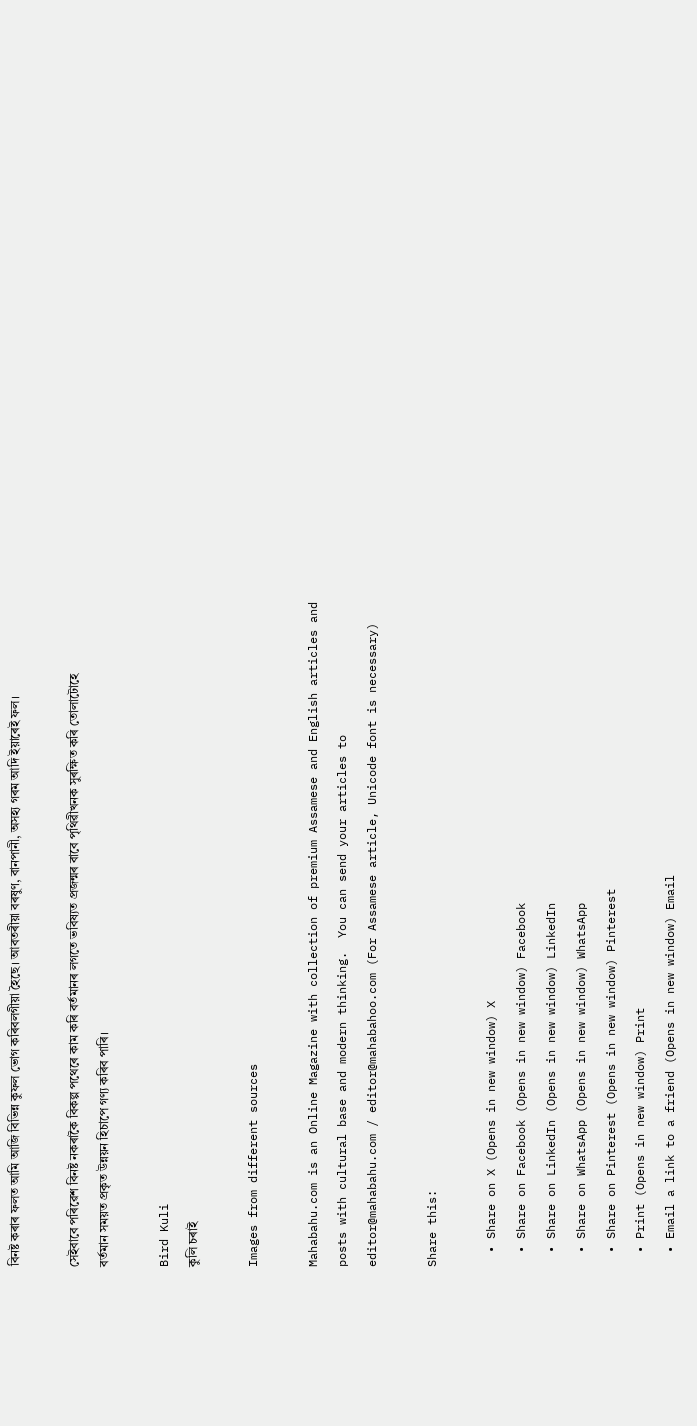বিনষ্ট কৰাৰ ফলত আমি আজি বিভিন্ন কুফল ভোগ কৰিবলগীয়া হৈছে। আবতৰীয়া বৰষুণ, বানপানী, অসহ্য গৰম আদি ইয়াৰেই ফল।

সেইবাবে পৰিৱেশ বিনষ্ট নকৰাকৈ বিকল্প পথেৰে কাম কৰি বৰ্তমানৰ লগতে ভবিষ্যত প্ৰজন্মৰ বাবে পৃথিৱীখনক সুৰক্ষিত কৰি তোলাটোহে বৰ্তমান সময়ত প্ৰকৃত উন্নয়ন হিচাপে গণ্য কৰিব পাৰি।

Bird Kuli
কুলি চৰাই

Images from different sources

Mahabahu.com is an Online Magazine with collection of premium Assamese and English articles and posts with cultural base and modern thinking.  You can send your articles to editor@mahabahu.com / editor@mahabahoo.com (For Assamese article, Unicode font is necessary)

Share this:

  • Share on X (Opens in new window) X
  • Share on Facebook (Opens in new window) Facebook
  • Share on LinkedIn (Opens in new window) LinkedIn
  • Share on WhatsApp (Opens in new window) WhatsApp
  • Share on Pinterest (Opens in new window) Pinterest
  • Print (Opens in new window) Print
  • Email a link to a friend (Opens in new window) Email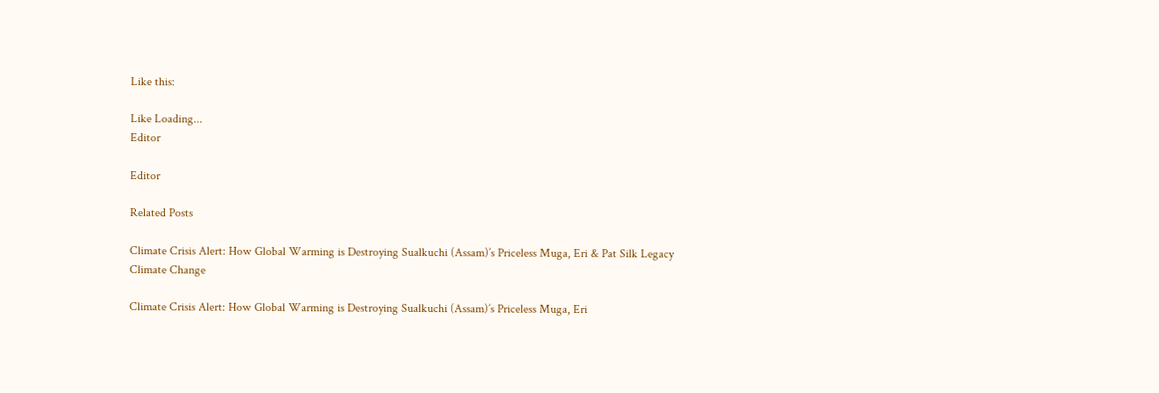Like this:

Like Loading...
Editor

Editor

Related Posts

Climate Crisis Alert: How Global Warming is Destroying Sualkuchi (Assam)’s Priceless Muga, Eri & Pat Silk Legacy
Climate Change

Climate Crisis Alert: How Global Warming is Destroying Sualkuchi (Assam)’s Priceless Muga, Eri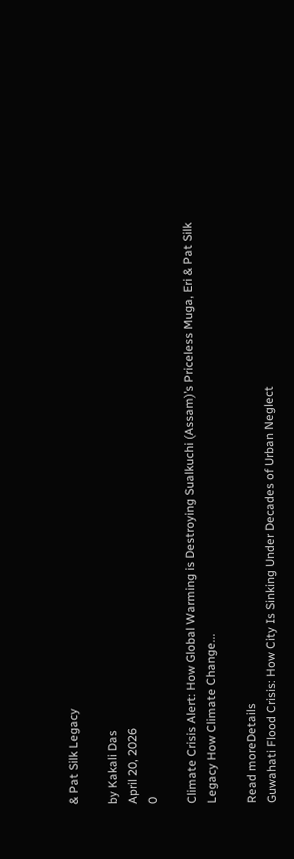& Pat Silk Legacy

by Kakali Das
April 20, 2026
0

Climate Crisis Alert: How Global Warming is Destroying Sualkuchi (Assam)’s Priceless Muga, Eri & Pat Silk Legacy How Climate Change...

Read moreDetails
Guwahati Flood Crisis: How City Is Sinking Under Decades of Urban Neglect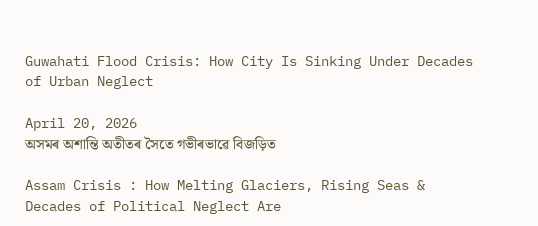Guwahati Flood Crisis: How City Is Sinking Under Decades of Urban Neglect

April 20, 2026
অসমৰ অশান্তি অতীতৰ সৈতে গভীৰভাৱে বিজড়িত

Assam Crisis : How Melting Glaciers, Rising Seas & Decades of Political Neglect Are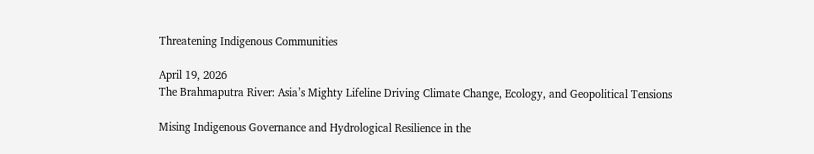Threatening Indigenous Communities

April 19, 2026
The Brahmaputra River: Asia’s Mighty Lifeline Driving Climate Change, Ecology, and Geopolitical Tensions

Mising Indigenous Governance and Hydrological Resilience in the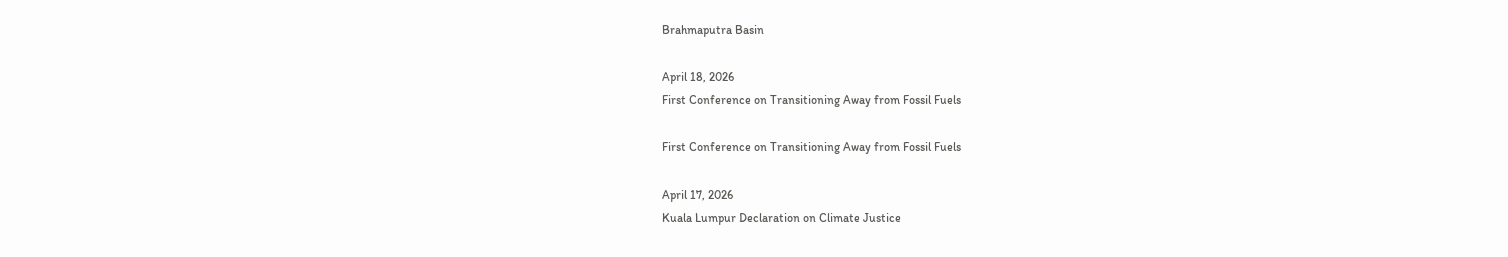Brahmaputra Basin

April 18, 2026
First Conference on Transitioning Away from Fossil Fuels

First Conference on Transitioning Away from Fossil Fuels

April 17, 2026
Kuala Lumpur Declaration on Climate Justice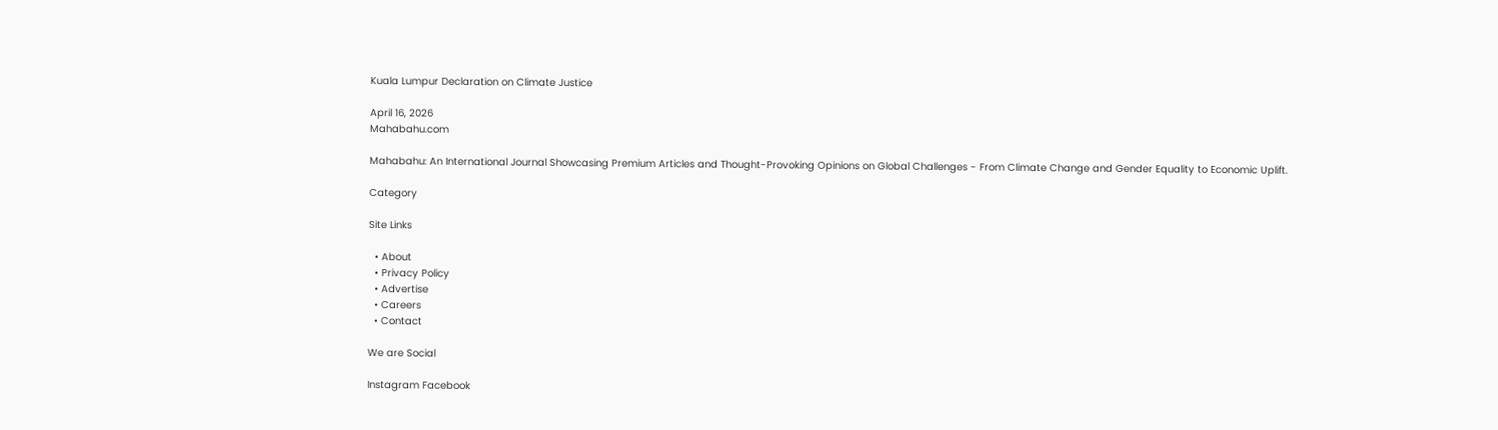Kuala Lumpur Declaration on Climate Justice

April 16, 2026
Mahabahu.com

Mahabahu: An International Journal Showcasing Premium Articles and Thought-Provoking Opinions on Global Challenges - From Climate Change and Gender Equality to Economic Uplift.

Category

Site Links

  • About
  • Privacy Policy
  • Advertise
  • Careers
  • Contact

We are Social

Instagram Facebook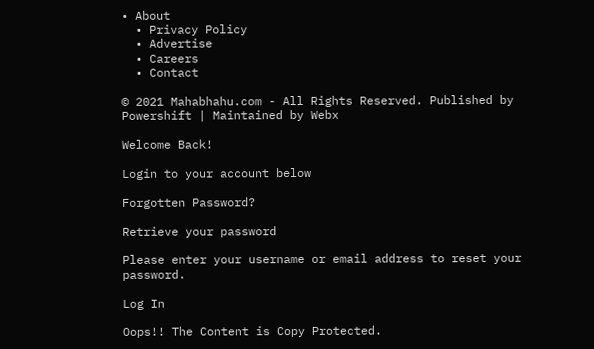• About
  • Privacy Policy
  • Advertise
  • Careers
  • Contact

© 2021 Mahabhahu.com - All Rights Reserved. Published by Powershift | Maintained by Webx

Welcome Back!

Login to your account below

Forgotten Password?

Retrieve your password

Please enter your username or email address to reset your password.

Log In

Oops!! The Content is Copy Protected.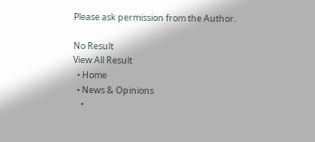Please ask permission from the Author.

No Result
View All Result
  • Home
  • News & Opinions
    •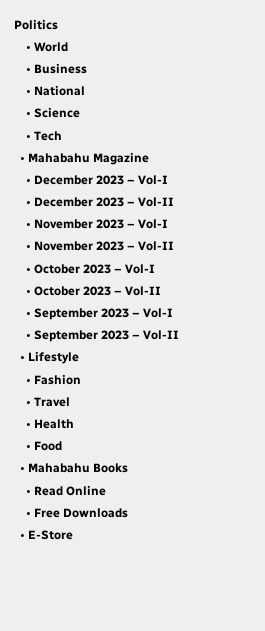Politics
    • World
    • Business
    • National
    • Science
    • Tech
  • Mahabahu Magazine
    • December 2023 – Vol-I
    • December 2023 – Vol-II
    • November 2023 – Vol-I
    • November 2023 – Vol-II
    • October 2023 – Vol-I
    • October 2023 – Vol-II
    • September 2023 – Vol-I
    • September 2023 – Vol-II
  • Lifestyle
    • Fashion
    • Travel
    • Health
    • Food
  • Mahabahu Books
    • Read Online
    • Free Downloads
  • E-Store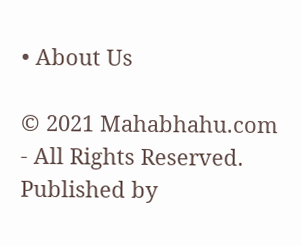• About Us

© 2021 Mahabhahu.com - All Rights Reserved. Published by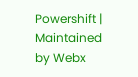Powershift | Maintained by Webx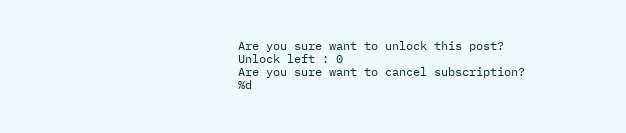Are you sure want to unlock this post?
Unlock left : 0
Are you sure want to cancel subscription?
%d